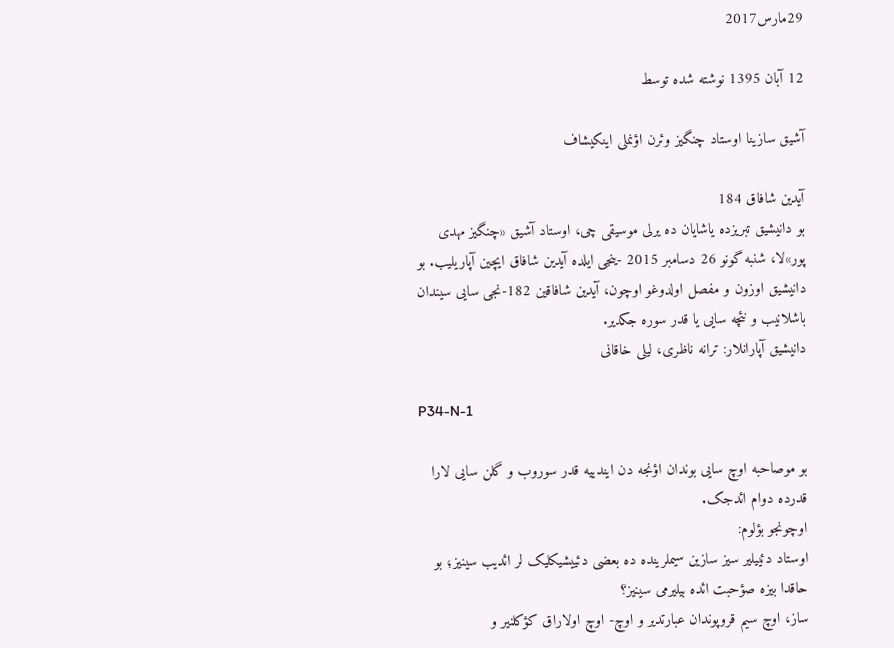29مارس2017

12 آبان 1395 نوشته شده توسط

آشیق سازینا اوستاد چنگیز وئرن اؤنملی اینکیشاف

آیدین شافاق 184
بو دانیشیق تبریزده یاشایان ده یرلی موسیقی چی، اوستاد آشیق «چنگیز مهدی پور»لا، شنبه گونو 26 دسامبر 2015 -ینجی ایلده آیدین شافاق ایچین آپاریلیب. بو دانیشیق اوزون و مفصل اولدوغو اوچون، آیدین شافاقین 182-نجی سایی سیندان باشلانیب و نئچه سایی یا قدر سوره جکدیر.
دانیشیق آپارانلار: ترانه ناظری، لیلی خاقانی

P34-N-1

بو موصاحبه اوچ سایی بوندان اؤنجه دن ایندییه قدر سوروب و گلن سایی لارا قدرده دوام ائدجک.
اوچونجو بؤلوم:
اوستاد دئییلیر سیز سازین سیملرینده ده بعضی دئییشیکلیک لر ائدیب سینیز؛ بو حاقدا بیزه صؤحبت ائده بیلیرمی سینیز؟
ساز، اوچ سیم قروپوندان عبارتدیر و اوچ- اوچ اولاراق کؤکلنیر و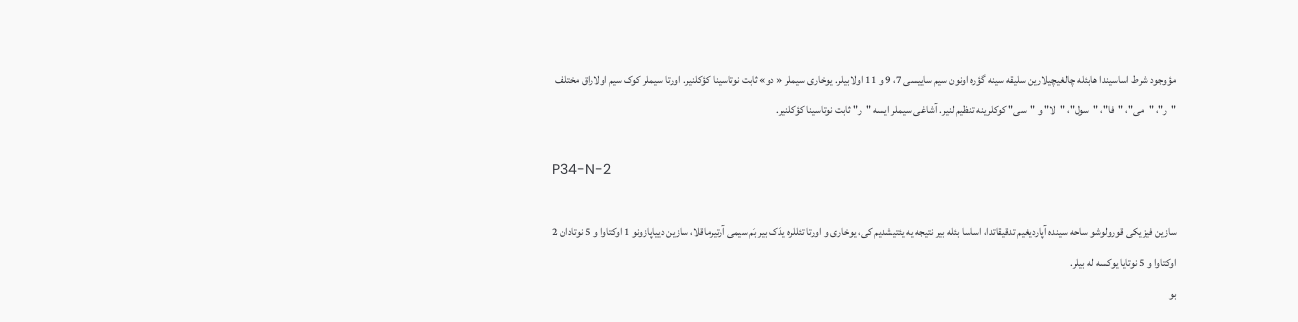مؤوجود شرط اساسیندا هابئله چالغیچیلارین سلیقه سینه گؤره اونون سیم ساییسی 7، 9 و 11 اولابیلر. یوخاری سیملر « دو» ثابت نوتاسینا کؤکلنیر. اورتا سیملر کوک سیم اولاراق مختلف "ر"، "می"، "فا"، "سول"، "لا" و "سی" کوکلرینه تنظیم لنیر. آشاغی سیملر ایسه "ر" ثابت نوتاسینا کؤکلنیر.

P34-N-2

سازین فیزیکی قورولوشو ساحه سینده آپاردیغیم تدقیقاتدا، اساسا بئله بیر نتیجه یه یئتیشدیم کی، یوخاری و اورتا تئللره یدَک بیر بَم سیمی آرتیرماقلا، سازین دییاپازونو 1 اوکتاوا و 5 نوتادان 2 اوکتاوا و 5 نوتایا یوکسه له بیلر.
بو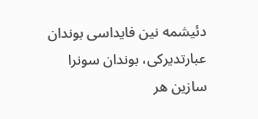دئیشمه نین فایداسی بوندان عبارتدیرکی، بوندان سونرا سازین هر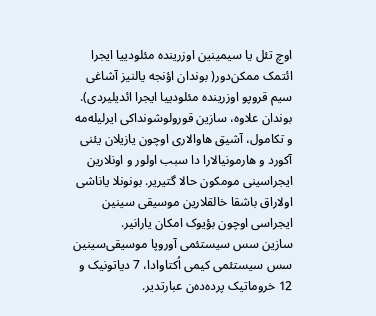اوچ تئل یا سیمینین اوزرینده مئلودییا ایجرا ائتمک ممکن‌دور( بوندان اؤنجه یالنیز آشاغی سیم قروپو اوزرینده مئلودییا ایجرا ائدیلیردی). بوندان علاوه، سازین قورولوشونداکی ایر‌لیله‌مه و تکامول، آشیق هاوالاری اوچون یازیلان یئنی آکورد و هارمونیالار‌ا دا سبب اولور و اونلارین ایجراسینی مومکون حالا گتیریر. بونونلا یاناشی اولاراق باشقا خالقلارین موسیقی سینین ایجراسی اوچون بؤیوک امکان یارانیر.
سازین سس سیستئمی آوروپا موسیقی‌سینین سس سیستئمی کیمی اُکتاوادا، 7 دیاتونیک و 12 خروماتیک پرده‌ده‌ن عبارتدیر.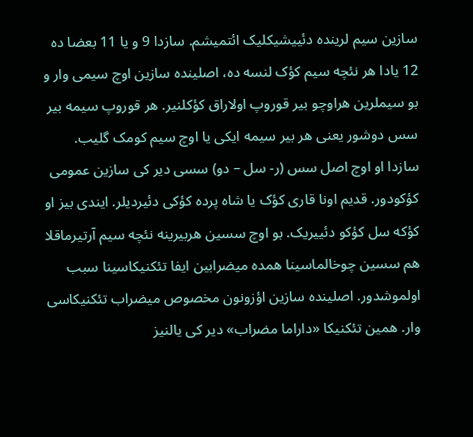سازین سیم لرینده دئییشیکلیک ائتمیشم. سازدا 9 و یا 11 بعضا ده 12 یادا هر نئچه سیم کؤک لنسه ده، اصلینده سازین اوچ سیمی وار و بو سیملرین هراوچو بیر قوروپ اولاراق کؤکلنیر. هر قوروپ سیمه بیر سس دوشور یعنی هر بیر سیمه ایکی یا اوچ سیم کومک گلیب. سازدا او اوچ اصل سس (ر- سل – دو) سسی دیر کی سازین عمومی کؤکودور. قدیم اونا قاری کؤک یا شاه پرده کؤکی دئیردیلر. ایندی بیز او کؤکه سل کؤکو دئییریک. بو اوچ سسین هربیرینه نئچه سیم آرتیرماقلا هم سسین چوخالماسینا همده میضرابین ایفا تئکنیکاسینا سبب اولموشدور. اصلینده سازین اؤزونون مخصوص میضراب تئکنیکاسی وار. همین تئکنیکا «داراما مضراب» دیر کی یالنیز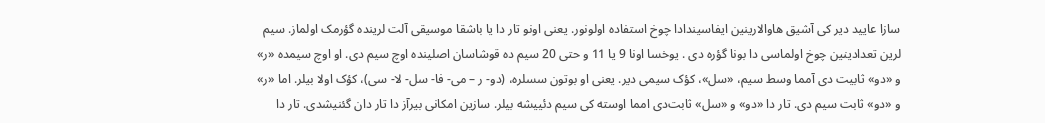سازا عایید دیر کی آشیق هاوالارینین ایفاسیندادا چوخ استفاده اولونور. یعنی اونو تار دا یا باشقا موسیقی آلت لرینده گؤرمک اولماز. سیم لرین تعدادینین چوخ اولماسی دا بونا گؤره دی . یوخسا اونا 9 یا 11 و حتی 20 سیم ده قوشاسان اصلینده اوچ سیم دی. او اوچ سیمده «ر» و «دو» ثابیت دی آمما وسط سیم، «سل»، کؤک سیمی دیر. یعنی او بوتون سسلره، (دو- ر – می- فا- سل- لا- سی)، کؤک اولا بیلر. اما «ر» و «دو» ثابت سیم دی. تار دا «دو» و «سل» ثابت‌دی امما اوسته کی سیم دئییشه بیلر. سازین امکانی بیرآز دا تار دان گئنیشدی. تار دا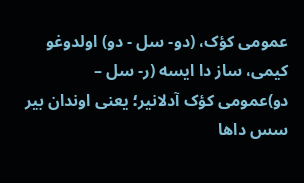عمومی کؤک، (دو- سل - دو) اولدوغو کیمی، ساز دا ایسه (ر- سل – دو)عمومی کؤک آدلانیر؛ یعنی اوندان بیر سس داها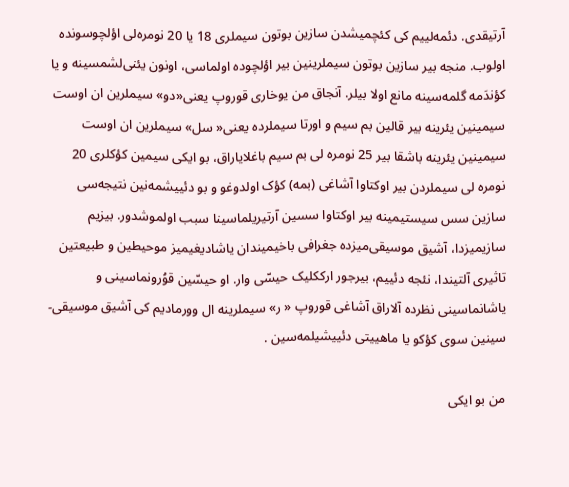آرتیقدی. دئمه‌لییم کی کئچمیشدن سازین بوتون سیملری 18 یا 20 نومره‌لی اؤلچوسونده اولوب. منجه بیر سازین بوتون سیملرینین بیر اؤلچوده اولماسی، اونون یئنی‌لشمسینه و یا کؤندَمه گلمه‌سینه مانع اولا بیلر. آنجاق من یوخاری قوروپ یعنی«دو» سیملرین ان اوست سیمینین یئرینه بیر قالین بم سیم و اورتا سیملرده یعنی« سل» سیملرین ان اوست سیمینین یئرینه باشقا بیر 25 نومره لی بم سیم باغلایاراق، بو ایکی سیمین کؤکلری 20 نومره لی سیملردن بیر اوکتاوا آشاغی (بمه) کؤک اولدوغو و بو دئییشمه‌نین نتیجه‌سی سازین سس سیستیمینه بیر اوکتاوا سسین آرتیریلماسینا سبب اولموشدور. بیزیم سازیمیزدا، آشیق موسیقی‌میزده جغرافی باخیمیندان یاشادیغیمیز موحیطین و طبیعتین تاثیری آلتیندا، نئجه دئییم، بیرجور ارککلیک حیسّی وار. او حیسّین قوُرونماسینی و یاشانماسینی نظرده آلاراق آشاغی قوروپ « ر» سیملرینه ال وورمادیم کی آشیق موسیقی-سینین سوی کؤکو یا ماهییتی دئییشیلمه‌سین .

من بو ایکی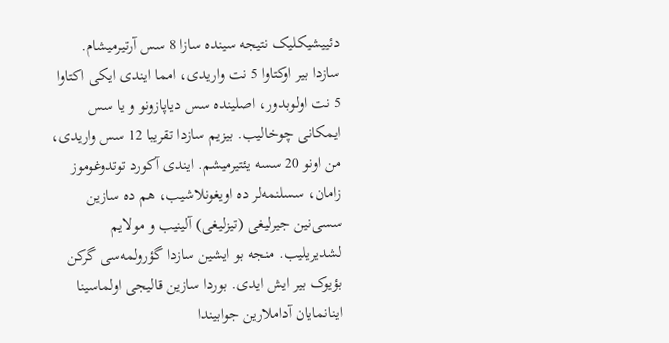دئییشیکلیک نتیجه سینده سازا 8 سس آرتیرمیشام. سازدا بیر اوکتاوا 5 نت واریدی، امما ایندی ایکی اکتاوا 5 نت اولوبدور، اصلینده سس دیاپازونو و یا سس ایمکانی چوخالیب. بیزیم سازدا تقریبا 12 سس واریدی، من اونو 20 سسه یئتیرمیشم. ایندی آکورد توتدوغوموز زامان، سسلنمه‌لر ده اویغونلاشیب، هم ده سازین سسی‌نین جیرلیغی (تیزلیغی) آلینیب و مولایم لشدیریلیب. منجه بو ایشین سازدا گؤرولمه‌سی گر‌کن بؤیوک بیر ایش ایدی. بوردا سازین قالیجی اولماسینا اینانمایان آداملارین جوابیندا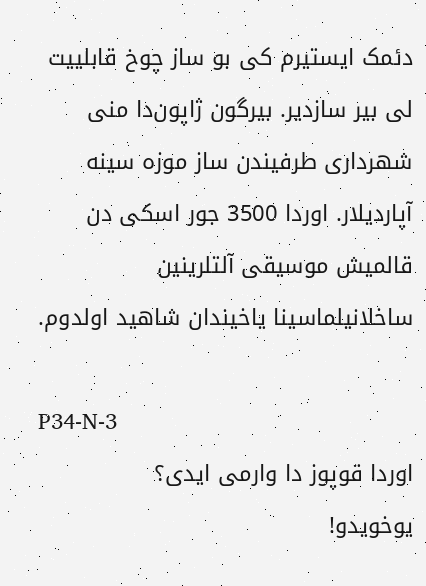دئمک ایستیرم کی بو ساز چوخ قابلییت لی بیر سازدیر. بیرگون ژاپون‌دا منی شهرداری طرفیندن ساز موزه سینه آپاردیلار. اوردا 3500 جور اسکی دن قالمیش موسیقی آلتلرینین ساخلانیلماسینا یاخیندان شاهید اولدوم.

P34-N-3
اوردا قوپوز دا وارمی ایدی؟
یوخویدو!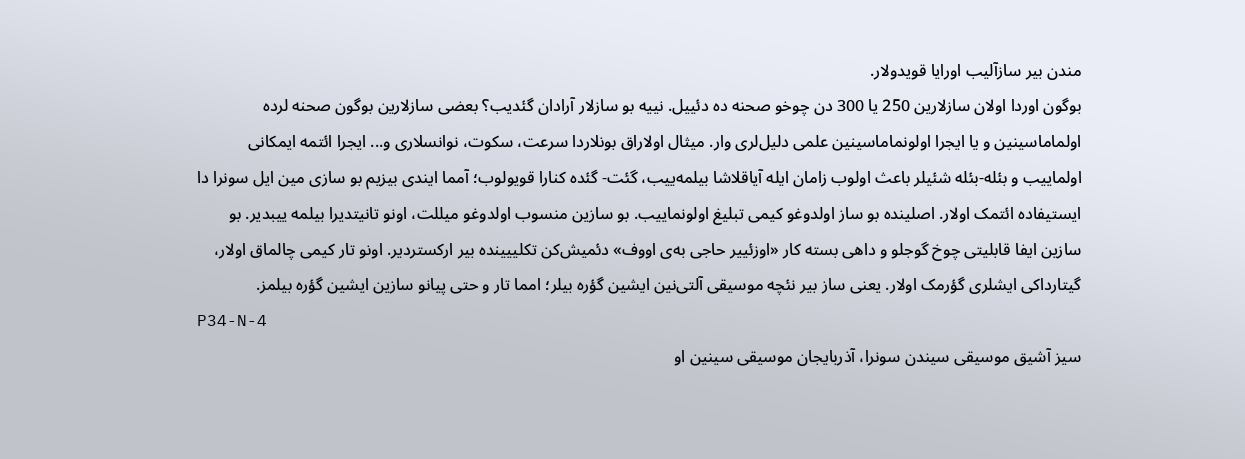مندن بیر سازآلیب اورایا قویدولار.
بوگون اوردا اولان سازلارین 250 یا 300 دن چوخو صحنه ده دئییل. نییه بو سازلار آرادان گئدیب؟ بعضی سازلارین بوگون صحنه لرده اولماماسینین و یا ایجرا اولونماماسینین علمی دلیل‌لری وار. میثال اولاراق بونلاردا سرعت، سکوت، نوانسلاری و... ایجرا ائتمه ایمکانی اولماییب و بئله-بئله شئیلر باعث اولوب زامان ایله آیاقلاشا بیلمه‌ییب، گئت- گئده کنارا قویولوب؛ آمما ایندی بیزیم بو سازی مین ایل سونرا دا ایستیفاده ائتمک اولار. اصلینده بو ساز اولدوغو کیمی تبلیغ اولونماییب. بو سازین منسوب اولدوغو میللت، اونو تانیتدیرا بیلمه ییبدیر. بو سازین ایفا قابلیتی چوخ گوجلو و داهی بسته کار «اوزئییر حاجی به‌ی اووف» دئمیش‌کن تکلییینده بیر ارکستردیر. اونو تار کیمی چالماق اولار، گیتارداکی ایشلری گؤرمک اولار. یعنی ساز بیر نئچه موسیقی آلتی‌نین ایشین گؤره بیلر؛ امما تار و حتی پیانو سازین ایشین گؤره بیلمز.
P34-N-4
سیز آشیق موسیقی سیندن سونرا، آذربایجان موسیقی سینین او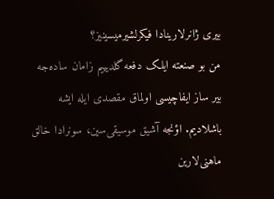بیری ژانرلارینادا فیکرلشیرمیسینیز؟
من بو صنعته ایلک دفعه گلدیییم زامان ساده‌جه بیر ساز ایفاچیسی اولماق مقصدی ایله ایشه باشلادیم. اؤنجه آشیق موسیقی‌سین، سونرا‌دا خالق ماهنی‌لارین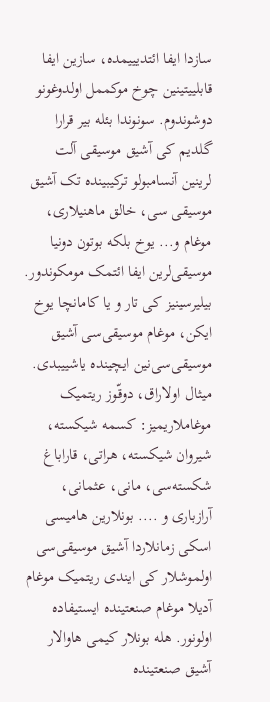سازدا ایفا ائتدیییمده، سازین ایفا قابلییتینین چوخ موکممل اولدوغونو دوشوندوم. سونوندا بئله بیر قرارا گلدیم کی آشیق موسیقی آلت لرینین آنسامبولو ترکیبینده تک آشیق موسیقی سی، خالق ماهنیلاری، موغام و... یوخ بلکه بوتون دونیا موسیقی‌لرین ایفا ائتمک مومکوندور. بیلیرسینیز کی تار و یا کامانچا یوخ ایکن، موغام موسیقی‌سی آشیق موسیقی‌سی‌نین ایچینده یاشییبدی. میثال اولاراق، دوقّوز ریتمیک موغاملاریمیز: کسمه شیکسته، شیروان شیکسته، هراتی، قاراباغ شکسته‌سی، مانی، عثمانی، آراز‌باری و .... بونلارین هامیسی اسکی زمانلاردا آشیق موسیقی‌سی اولموشلار کی ایندی ریتمیک موغام آدیلا موغام صنعتینده ایستیفاده اولونور. هله بونلار کیمی هاوالار آشیق صنعتینده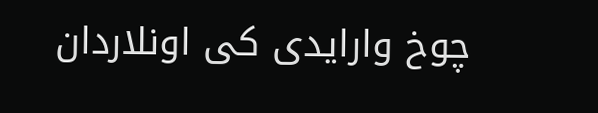چوخ وارایدی کی اونلاردان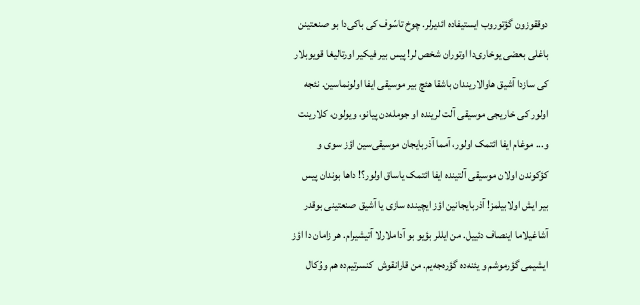دوققوزون گؤتوروب ایستیفاده ائدیرلر. چوخ تاسّوف کی باکی‌دا بو صنعتینن باغلی بعضی یوخاری‌دا اوتوران شخص لر! پیس بیر فیکیر اورتالیغا قویوبلار کی سازدا آشیق هاوالاریندان باشقا هئچ بیر موسیقی ایفا اولونماسین. نئجه اولور کی خاریجی موسیقی آلت لرینده او جومله‌دن پیانو، ویولون، کلارینت و... موغام ایفا ائتمک اولور، آمما آذربایجان موسیقی‌سین اؤز سوی و کؤکوندن اولان موسیقی آلتینده ایفا ائتمک یاساق اولور؟! داها بوندان پیس بیر ایش اولابیلمز! آذربایجانین اؤز ایچینده سازی یا آشیق صنعتینی بوقدر آشاغیلاما اینصاف دئییل. من ایللر بؤیو بو آداملارلا آتیشیرام. هر زامان دا اؤز ایشیمی گؤرموشم و یئنه‌ده گؤره‌جه‌یم. من قارانقوش ‌ کنسرتیم‌ده هم ووُکال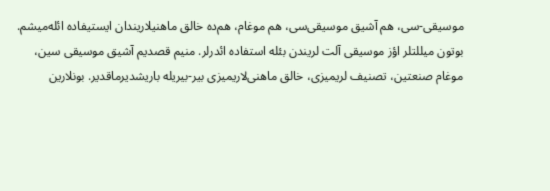موسیقی-سی، هم آشیق موسیقی‌سی، هم موغام، هم‌ده خالق ماهنیلاریندان ایستیفاده ائله‌میشم. بوتون میللتلر اؤز موسیقی آلت لریندن بئله استفاده ائدرلر. منیم قصدیم آشیق موسیقی سین، موغام صنعتین، تصنیف لریمیزی، خالق ماهنی‌لاریمیزی بیر-بیریله باریشدیرماقدیر. بونلارین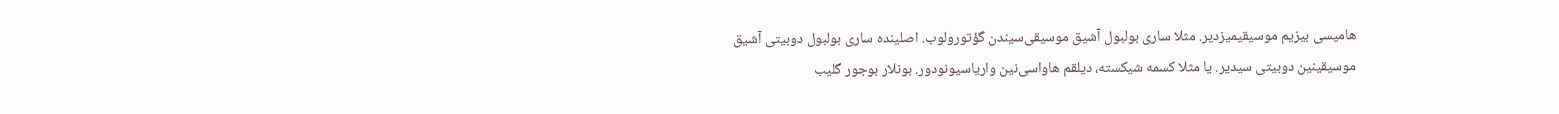هامیسی بیزیم موسیقیمیزدیر. مثلا ساری بولبول آشیق موسیقی‌سیندن گؤتورولوب. اصلینده ساری بولبول دوبیتی آشیق موسیقینین دوبیتی سیدیر. یا مثلا کسمه شیکسته، دیلقم هاواسی‌نین واریاسیونودور. بونلار بوجور گلیب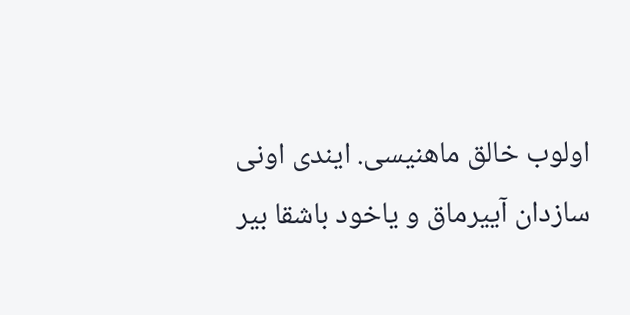اولوب خالق ماهنیسی. ایندی اونی سازدان آییرماق و یاخود باشقا بیر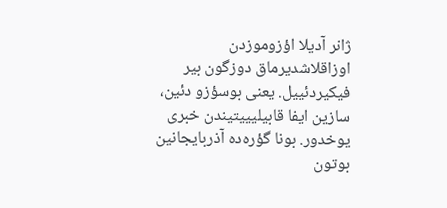ژانر آدیلا اؤزوموزدن اوزاقلاشدیرماق دوزگون بیر فیکیردئییل. یعنی بوسؤزو دئین، سازین ایفا قابیلیییتیندن خبری یوخدور. بونا گؤره‌ده آذربایجانین بوتون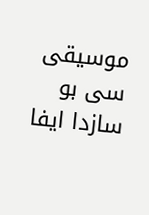موسیقی سی بو سازدا ایفا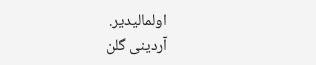اولمالیدیر.
آردینی گلن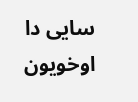سایی دا اوخویون